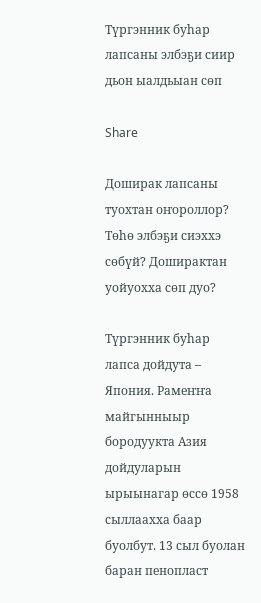Түргэнник буһар лапсаны элбэҕи сиир дьон ыалдьыан сөп

Share

Доширак лапсаны туохтан оҥороллор? Төһө элбэҕи сиэххэ сөбүй? Доширактан уойуохха сөп дуо?

Түргэнник буһар лапса дойдута – Япония. Рамеҥҥа майгынныыр бородуукта Азия дойдуларын ырыынагар өссө 1958 сыллаахха баар буолбут. 13 сыл буолан баран пенопласт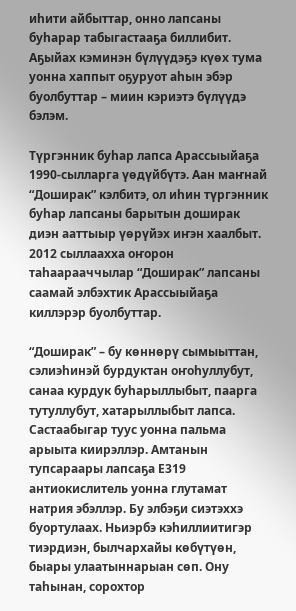иһити айбыттар, онно лапсаны буһарар табыгастааҕа биллибит. Аҕыйах кэминэн бүлүүдэҕэ күөх тума уонна хаппыт оҕуруот аһын эбэр буолбуттар – миин кэриэтэ бүлүүдэ бэлэм.

Түргэнник буһар лапса Арассыыйаҕа 1990-сылларга үөдүйбүтэ. Аан маҥнай “Доширак” кэлбитэ, ол иһин түргэнник буһар лапсаны барытын доширак диэн ааттыыр үөрүйэх иҥэн хаалбыт. 2012 сыллаахха оҥорон таһаарааччылар “Доширак” лапсаны саамай элбэхтик Арассыыйаҕа киллэрэр буолбуттар.

“Доширак” – бу көннөрү сымыыттан, сэлиэһинэй бурдуктан оҥоһуллубут, санаа курдук буһарыллыбыт, паарга тутуллубут, хатарыллыбыт лапса. Састаабыгар туус уонна пальма арыыта киирэллэр. Амтанын тупсараары лапсаҕа Е319 антиокислитель уонна глутамат натрия эбэллэр. Бу элбэҕи сиэтэххэ буортулаах. Ньиэрбэ кэһиллиитигэр тиэрдиэн, былчархайы көбүтүөн, быары улаатыннарыан сөп. Ону таһынан, сорохтор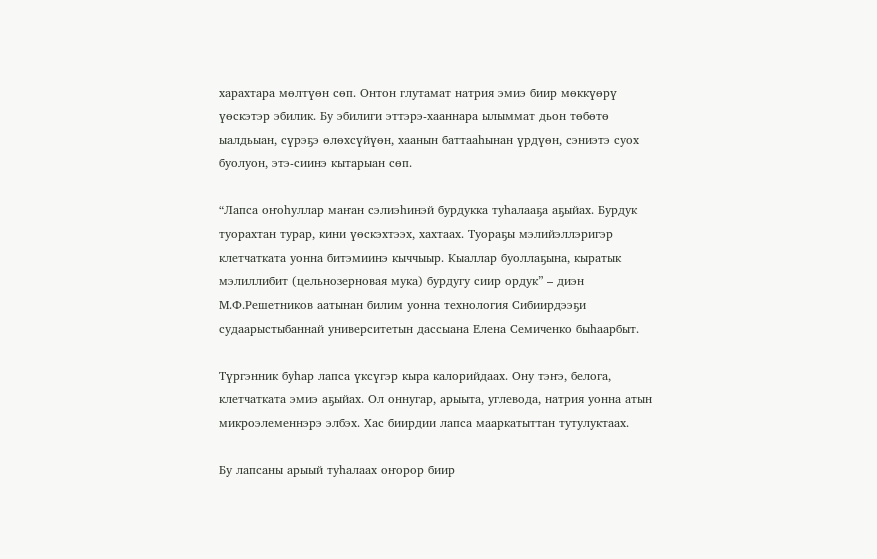харахтара мөлтүөн сөп. Онтон глутамат натрия эмиэ биир мөккүөрү үөскэтэр эбилик. Бу эбилиги эттэрэ-хааннара ылыммат дьон төбөтө ыалдьыан, сүрэҕэ өлөхсүйүөн, хаанын баттааһынан үрдүөн, сэниэтэ суох буолуон, этэ-сиинэ кытарыан сөп.

“Лапса оҥоһуллар маҥан сэлиэһинэй бурдукка туһалааҕа аҕыйах. Бурдук туорахтан турар, кини үөскэхтээх, хахтаах. Туораҕы мэлийэллэригэр клетчатката уонна битэмиинэ кыччыыр. Кыаллар буоллаҕына, кыратык мэлиллибит (цельнозерновая мука) бурдугу сиир ордук” – диэн М.Ф.Решетников аатынан билим уонна технология Сибиирдээҕи  судаарыстыбаннай университетын дассыана Елена Семиченко быһаарбыт.

Түргэнник буһар лапса үксүгэр кыра калорийдаах. Ону тэҥэ, белога, клетчатката эмиэ аҕыйах. Ол оннугар, арыыта, углевода, натрия уонна атын микроэлеменнэрэ элбэх. Хас биирдии лапса мааркатыттан тутулуктаах.

Бу лапсаны арыый туһалаах оҥорор биир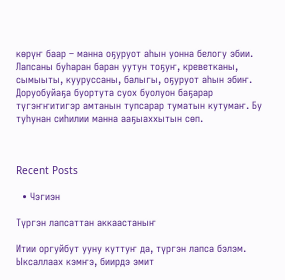көрүҥ баар – манна оҕуруот аһын уонна белогу эбии. Лапсаны буһаран баран уутун тоҕуҥ, креветканы, сымыыты, кууруссаны, балыгы, оҕуруот аһын эбиҥ. Доруобуйаҕа буортута суох буолуон баҕарар түгэҥҥитигэр амтанын тупсарар туматын кутумаҥ. Бу туһунан сиһилии манна ааҕыаххытын сөп.



Recent Posts

  • Чэгиэн

Түргэн лапсаттан аккаастаныҥ

Итии оргуйбут ууну куттуҥ да, түргэн лапса бэлэм. Ыксаллаах кэмҥэ, биирдэ эмит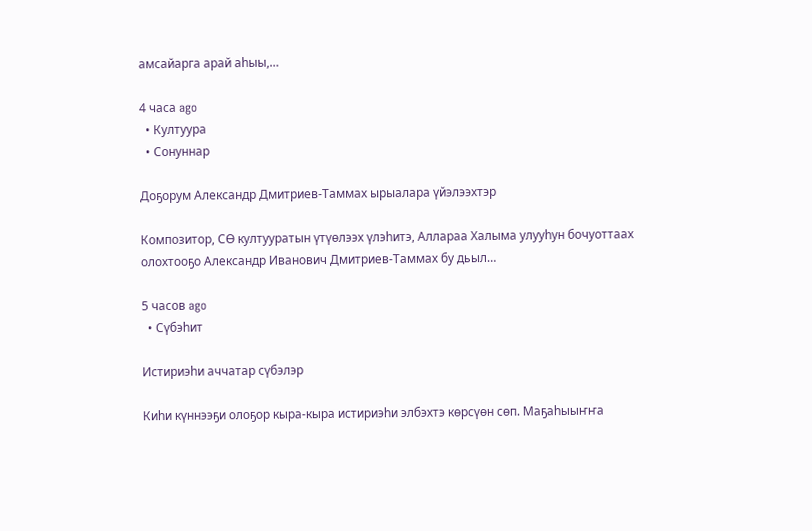амсайарга арай аһыы,…

4 часа ago
  • Култуура
  • Сонуннар

Доҕорум Александр Дмитриев-Таммах ырыалара үйэлээхтэр

Композитор, СӨ култууратын үтүөлээх үлэһитэ, Аллараа Халыма улууһун бочуоттаах олохтооҕо Александр Иванович Дмитриев-Таммах бу дьыл…

5 часов ago
  • Сүбэһит

Истириэһи аччатар сүбэлэр

Киһи күннээҕи олоҕор кыра-кыра истириэһи элбэхтэ көрсүөн сөп. Маҕаһыыҥҥа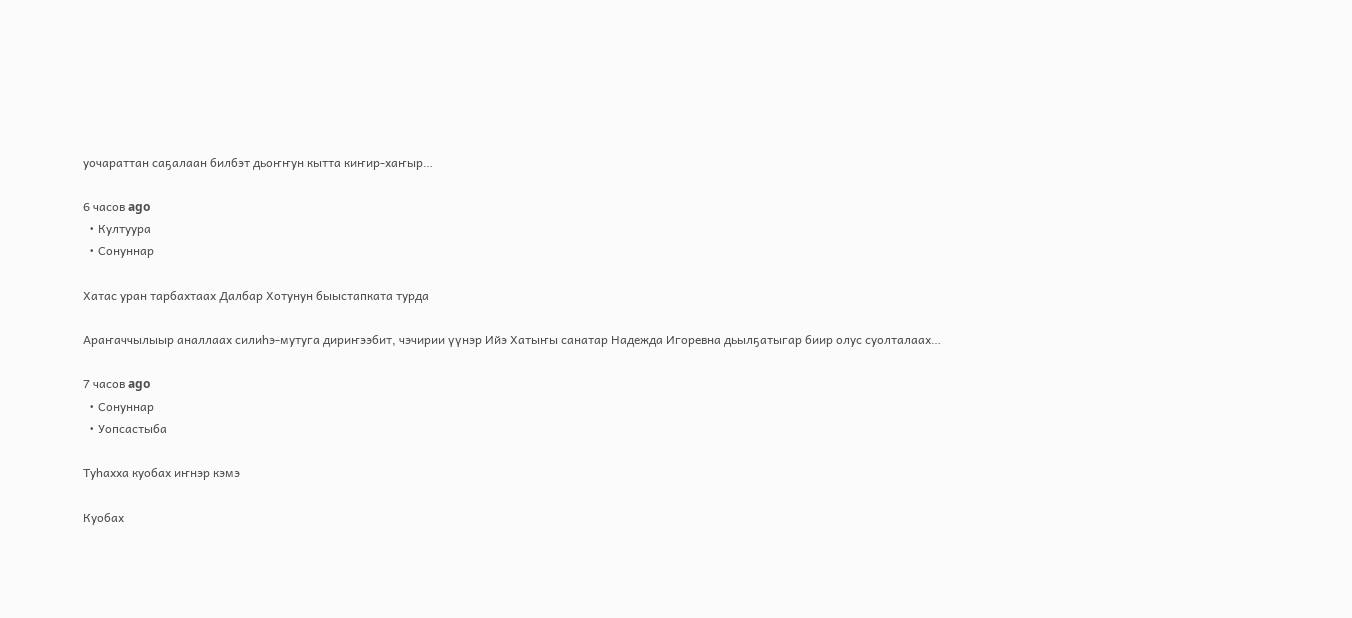уочараттан саҕалаан билбэт дьоҥҥун кытта киҥир-хаҥыр…

6 часов ago
  • Култуура
  • Сонуннар

Хатас уран тарбахтаах Далбар Хотунун быыстапката турда

Араҥаччылыыр аналлаах силиһэ-мутуга дириҥээбит, чэчирии үүнэр Ийэ Хатыҥы санатар Надежда Игоревна дьылҕатыгар биир олус суолталаах…

7 часов ago
  • Сонуннар
  • Уопсастыба

Туһахха куобах иҥнэр кэмэ

Куобах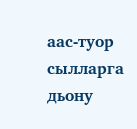аас-туор сылларга дьону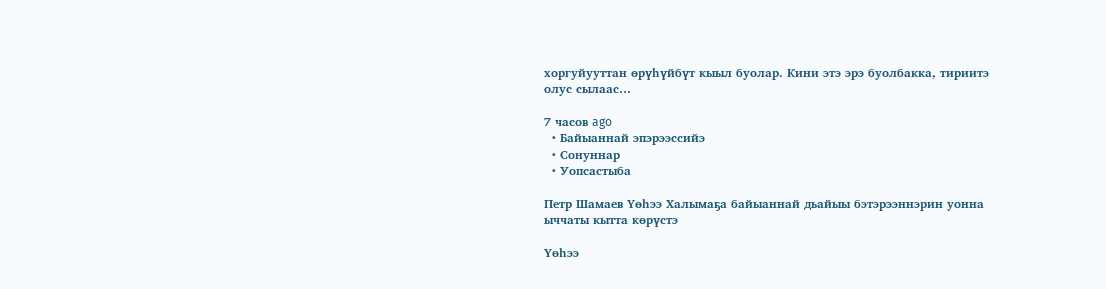хоргуйууттан өрүһүйбүт кыыл буолар. Кини этэ эрэ буолбакка, тириитэ олус сылаас…

7 часов ago
  • Байыаннай эпэрээссийэ
  • Сонуннар
  • Уопсастыба

Петр Шамаев Үөһээ Халымаҕа байыаннай дьайыы бэтэрээннэрин уонна ыччаты кытта көрүстэ

Үөһээ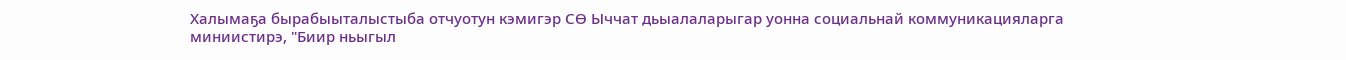Халымаҕа бырабыыталыстыба отчуотун кэмигэр СӨ Ыччат дьыалаларыгар уонна социальнай коммуникацияларга миниистирэ, "Биир ньыгыл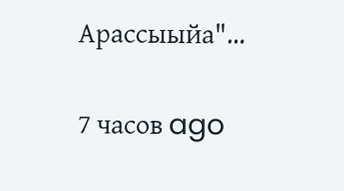Арассыыйа"…

7 часов ago